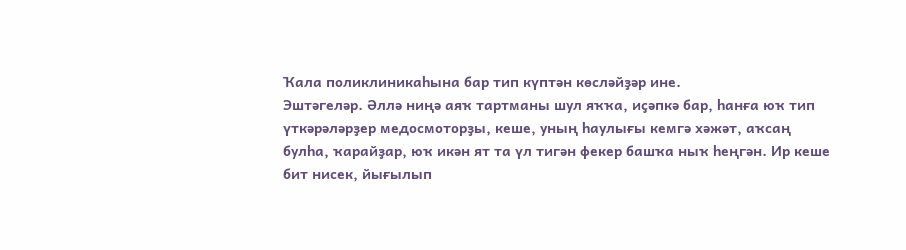Ҡала поликлиникаһына бар тип күптән көсләйҙәр ине.
Эштәгеләр. Әллә ниңә аяҡ тартманы шул яҡҡа, иҫәпкә бар, һанға юҡ тип үткәрәләрҙер медосмоторҙы, кеше, уның һаулығы кемгә хәжәт, аҡсаң булһа, ҡарайҙар, юҡ икән ят та үл тигән фекер башҡа ныҡ һеңгән. Ир кеше бит нисек, йығылып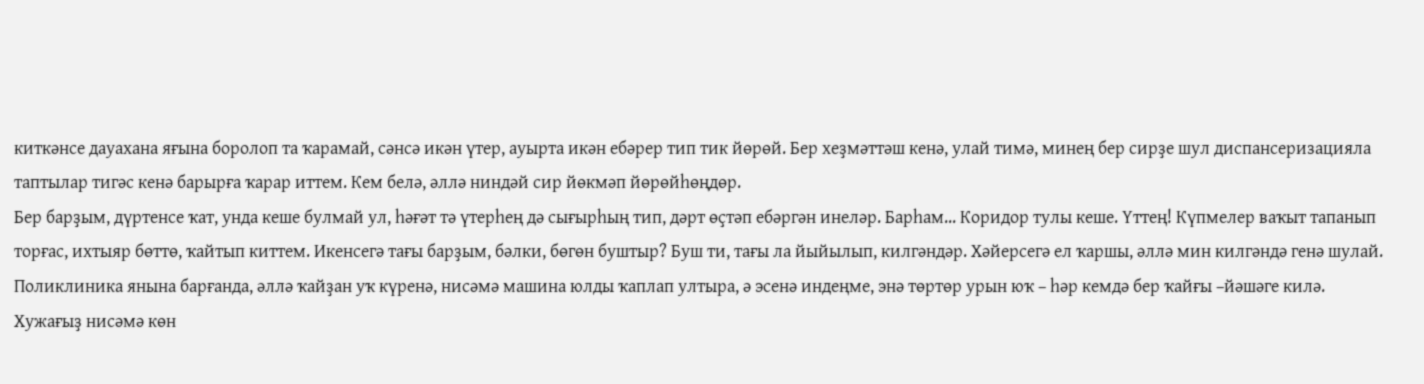киткәнсе дауахана яғына боролоп та ҡарамай, сәнсә икән үтер, ауырта икән ебәрер тип тик йөрөй. Бер хеҙмәттәш кенә, улай тимә, минең бер сирҙе шул диспансеризацияла таптылар тигәс кенә барырға ҡарар иттем. Кем белә, әллә ниндәй сир йөкмәп йөрөйһөңдөр.
Бер барҙым, дүртенсе ҡат, унда кеше булмай ул, һәғәт тә үтерһең дә сығырһың тип, дәрт өҫтәп ебәргән инеләр. Барһам... Коридор тулы кеше. Үттең! Күпмелер ваҡыт тапанып торғас, ихтыяр бөттө, ҡайтып киттем. Икенсегә тағы барҙым, бәлки, бөгөн буштыр? Буш ти, тағы ла йыйылып, килгәндәр. Хәйерсегә ел ҡаршы, әллә мин килгәндә генә шулай. Поликлиника янына барғанда, әллә ҡайҙан уҡ күренә, нисәмә машина юлды ҡаплап ултыра, ә эсенә индеңме, энә төртөр урын юҡ – һәр кемдә бер ҡайғы –йәшәге килә.
Хужағыҙ нисәмә көн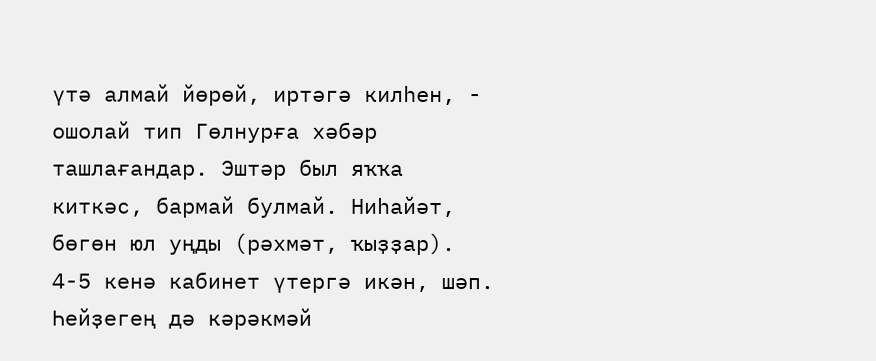үтә алмай йөрөй, иртәгә килһен, - ошолай тип Гөлнурға хәбәр ташлағандар. Эштәр был яҡҡа киткәс, бармай булмай. Ниһайәт, бөгөн юл уңды (рәхмәт, ҡыҙҙар). 4-5 кенә кабинет үтергә икән, шәп. Һейҙегең дә кәрәкмәй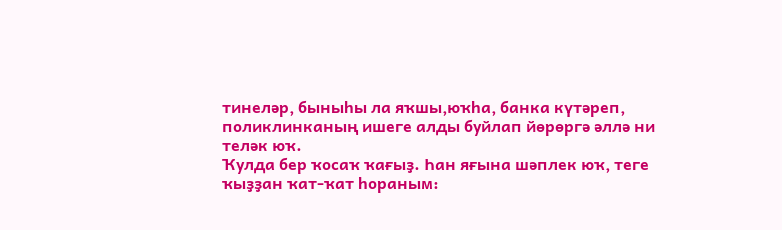тинеләр, быныһы ла яҡшы,юҡһа, банка күтәреп, поликлинканың ишеге алды буйлап йөрөргә әллә ни теләк юҡ.
Ҡулда бер ҡосаҡ ҡағыҙ. Һан яғына шәплек юҡ, теге ҡыҙҙан ҡат-ҡат һораным: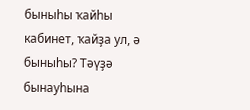быныһы ҡайһы кабинет, ҡайҙа ул, ә быныһы? Тәүҙә бынауһына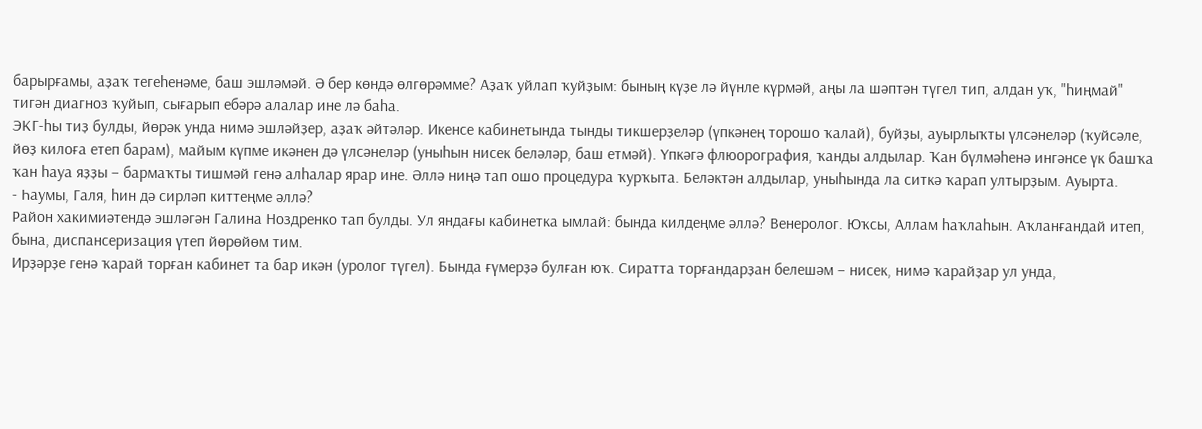барырғамы, аҙаҡ тегеһенәме, баш эшләмәй. Ә бер көндә өлгөрәмме? Аҙаҡ уйлап ҡуйҙым: бының күҙе лә йүнле күрмәй, аңы ла шәптән түгел тип, алдан уҡ, "һиңмай" тигән диагноз ҡуйып, сығарып ебәрә алалар ине лә баһа.
ЭКГ-һы тиҙ булды, йөрәк унда нимә эшләйҙер, аҙаҡ әйтәләр. Икенсе кабинетында тынды тикшерҙеләр (үпкәнең торошо ҡалай), буйҙы, ауырлыҡты үлсәнеләр (ҡуйсәле, йөҙ килоға етеп барам), майым күпме икәнен дә үлсәнеләр (уныһын нисек беләләр, баш етмәй). Үпкәгә флюорография, ҡанды алдылар. Ҡан бүлмәһенә ингәнсе үк башҡа ҡан һауа яҙҙы – бармаҡты тишмәй генә алһалар ярар ине. Әллә ниңә тап ошо процедура ҡурҡыта. Беләктән алдылар, уныһында ла ситкә ҡарап ултырҙым. Ауырта.
- Һаумы, Галя, һин дә сирләп киттеңме әллә?
Район хакимиәтендә эшләгән Галина Ноздренко тап булды. Ул яндағы кабинетка ымлай: бында килдеңме әллә? Венеролог. Юҡсы, Аллам һаҡлаһын. Аҡланғандай итеп, бына, диспансеризация үтеп йөрөйөм тим.
Ирҙәрҙе генә ҡарай торған кабинет та бар икән (уролог түгел). Бында ғүмерҙә булған юҡ. Сиратта торғандарҙан белешәм – нисек, нимә ҡарайҙар ул унда,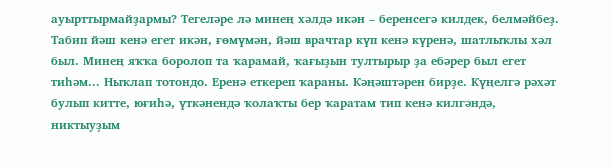ауырттырмайҙармы? Тегеләре лә минең хәлдә икән – беренсегә килдек, белмәйбеҙ. Табип йәш кенә егет икән, ғөмүмән, йәш врачтар күп кенә күренә, шатлыҡлы хәл был. Минең яҡҡа боролоп та ҡарамай, ҡағыҙын тултырыр ҙа ебәрер был егет тиһәм... Ныҡлап тотондо. Еренә еткереп ҡараны. Кәңәштәрен бирҙе. Күңелгә рәхәт булып китте, юғиһә, үткәнендә ҡолаҡты бер ҡаратам тип кенә килгәндә, никтыуҙым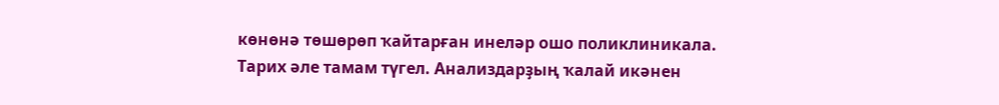көнөнә төшөрөп ҡайтарған инеләр ошо поликлиникала.
Тарих әле тамам түгел. Анализдарҙың ҡалай икәнен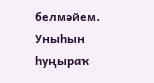белмәйем. Уныһын һуңыраҡ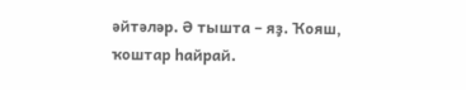әйтәләр. Ә тышта – яҙ. Ҡояш, ҡоштар һайрай.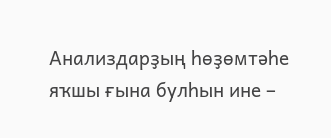Анализдарҙың һөҙөмтәһе яҡшы ғына булһын ине –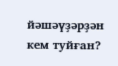йәшәүҙәрҙән кем туйған?